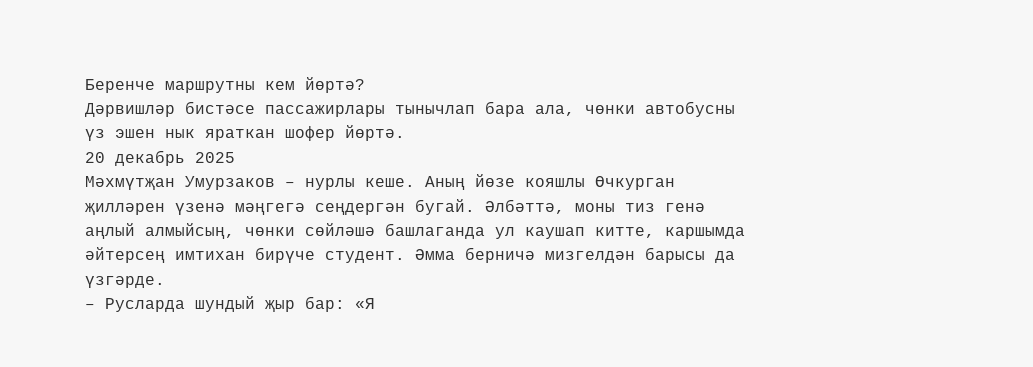Беренче маршрутны кем йөртә?
Дәрвишләр бистәсе пассажирлары тынычлап бара ала, чөнки автобусны үз эшен нык яраткан шофер йөртә.
20 декабрь 2025
Мәхмүтҗан Умурзаков – нурлы кеше. Аның йөзе кояшлы Өчкурган җилләрен үзенә мәңгегә сеңдергән бугай. Әлбәттә, моны тиз генә аңлый алмыйсың, чөнки сөйләшә башлаганда ул каушап китте, каршымда әйтерсең имтихан бирүче студент. Әмма берничә мизгелдән барысы да үзгәрде.
– Русларда шундый җыр бар: «Я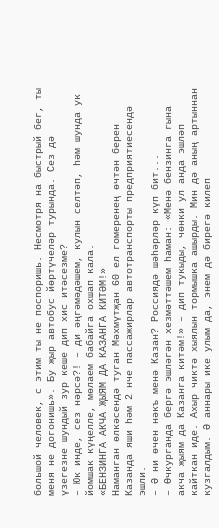большой человек, с этим ты не поспоришь. Несмотря на быстрый бег, ты меня не догонишь». Бу җыр автобус йөртүчеләр турында. Сез дә үзегезне шундый зур кеше дип хис итәсезме?
– Юк инде, сез нәрсә?! – ди әңгәмәдәшем, кулын селтәп, һәм шунда ук йомшак күңелле, мөлаем бабайга охшап кала.
«БЕНЗИНГА АКЧА ҖЫЯМ ДА КАЗАНГА КИТӘМ!»
Наманган өлкәсендә туган Мәхмүтҗан 60 ел гомеренең өчтән берен Казанда яши һәм 2 нче пассажирлар автотранспорты предприятиесендә эшли.
– Ә ни өчен нәкъ менә Казан? Россиядә шәһәрләр күп бит...
– Өчкурганда бергә эшләгән хезмәттәшем һаман: «Менә бензинга гына акча җыям да Казанга китәм!» – дип тукыды, чөнки ул анда эшләп кайткан иде. Ахыр чиктә хыялын тормышка ашырды. Мин дә аның артыннан кузгалдым. Ә аннары ике улым да, энем дә бирегә килеп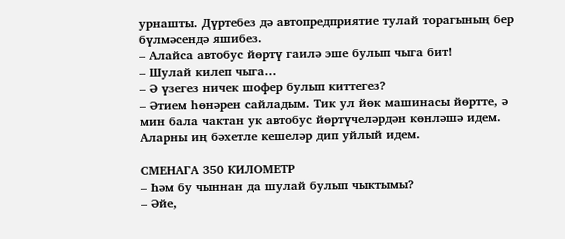урнашты. Дүртебез дә автопредприятие тулай торагының бер бүлмәсендә яшибез.
– Алайса автобус йөртү гаилә эше булып чыга бит!
– Шулай килеп чыга…
– Ә үзегез ничек шофер булып киттегез?
– Әтием һөнәрен сайладым. Тик ул йөк машинасы йөртте, ә мин бала чактан ук автобус йөртүчеләрдән көнләшә идем. Аларны иң бәхетле кешеләр дип уйлый идем.

СМЕНАГА 350 КИЛОМЕТР
– Һәм бу чыннан да шулай булып чыктымы?
– Әйе,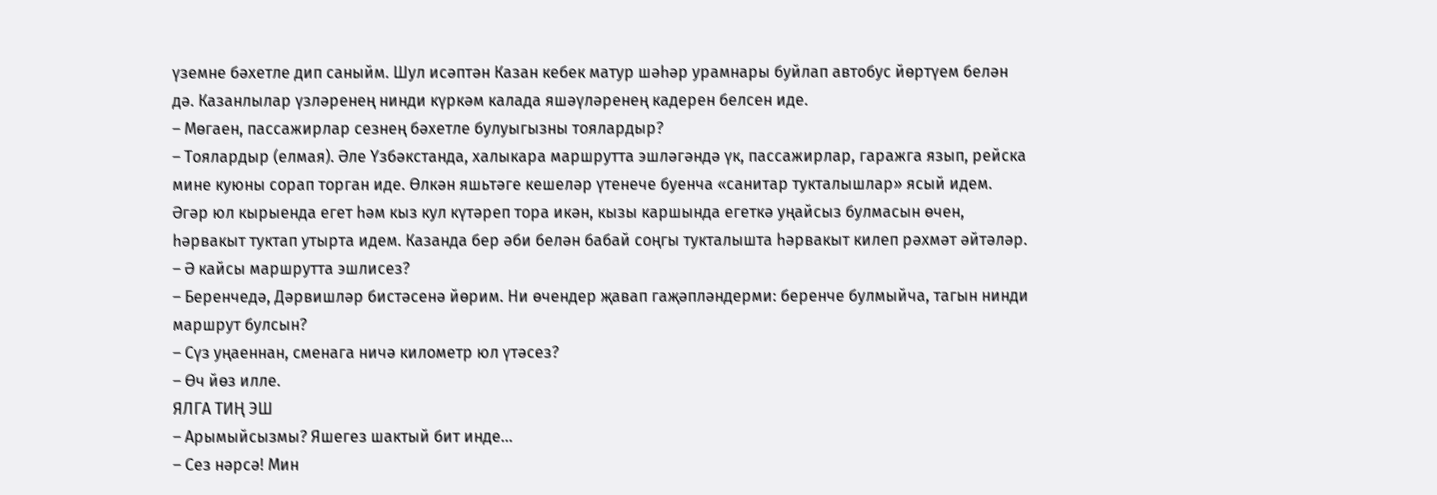үземне бәхетле дип саныйм. Шул исәптән Казан кебек матур шәһәр урамнары буйлап автобус йөртүем белән дә. Казанлылар үзләренең нинди күркәм калада яшәүләренең кадерен белсен иде.
– Мөгаен, пассажирлар сезнең бәхетле булуыгызны тоялардыр?
– Тоялардыр (елмая). Әле Үзбәкстанда, халыкара маршрутта эшләгәндә үк, пассажирлар, гаражга язып, рейска мине куюны сорап торган иде. Өлкән яшьтәге кешеләр үтенече буенча «санитар тукталышлар» ясый идем. Әгәр юл кырыенда егет һәм кыз кул күтәреп тора икән, кызы каршында егеткә уңайсыз булмасын өчен, һәрвакыт туктап утырта идем. Казанда бер әби белән бабай соңгы тукталышта һәрвакыт килеп рәхмәт әйтәләр.
– Ә кайсы маршрутта эшлисез?
– Беренчедә, Дәрвишләр бистәсенә йөрим. Ни өчендер җавап гаҗәпләндерми: беренче булмыйча, тагын нинди маршрут булсын?
– Сүз уңаеннан, сменага ничә километр юл үтәсез?
– Өч йөз илле.
ЯЛГА ТИҢ ЭШ
– Арымыйсызмы? Яшегез шактый бит инде...
– Сез нәрсә! Мин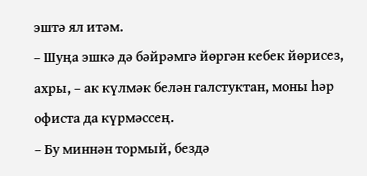эштә ял итәм.
– Шуңа эшкә дә бәйрәмгә йөргән кебек йөрисез, ахры, – ак күлмәк белән галстуктан, моны һәр офиста да күрмәссең.
– Бу миннән тормый, бездә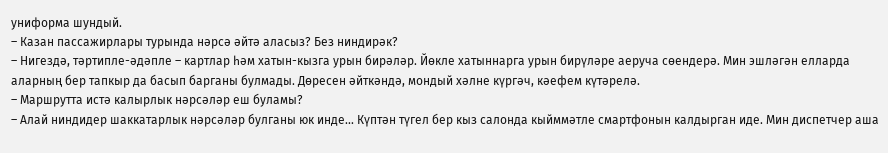униформа шундый.
– Казан пассажирлары турында нәрсә әйтә аласыз? Без ниндирәк?
– Нигездә, тәртипле-әдәпле – картлар һәм хатын-кызга урын бирәләр. Йөкле хатыннарга урын бирүләре аеруча сөендерә. Мин эшләгән елларда аларның бер тапкыр да басып барганы булмады. Дөресен әйткәндә, мондый хәлне күргәч, кәефем күтәрелә.
– Маршрутта истә калырлык нәрсәләр еш буламы?
– Алай ниндидер шаккатарлык нәрсәләр булганы юк инде... Күптән түгел бер кыз салонда кыйммәтле смартфонын калдырган иде. Мин диспетчер аша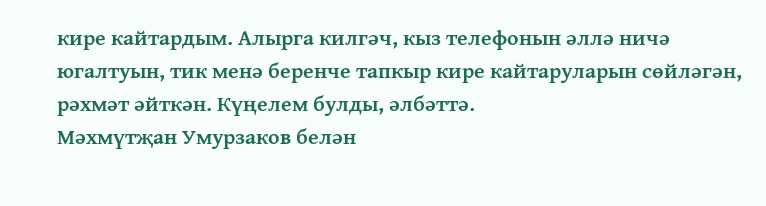кире кайтардым. Алырга килгәч, кыз телефонын әллә ничә югалтуын, тик менә беренче тапкыр кире кайтаруларын сөйләгән, рәхмәт әйткән. Күңелем булды, әлбәттә.
Мәхмүтҗан Умурзаков белән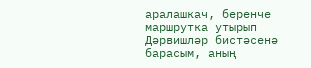аралашкач, беренче маршрутка утырып Дәрвишләр бистәсенә барасым, аның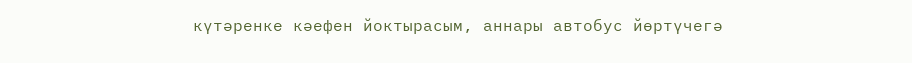күтәренке кәефен йоктырасым, аннары автобус йөртүчегә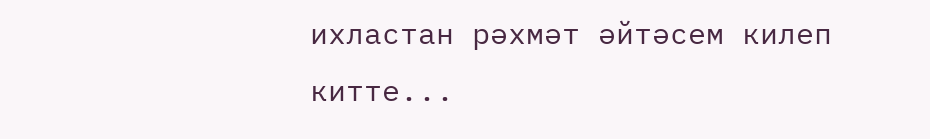ихластан рәхмәт әйтәсем килеп китте...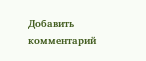Добавить комментарий